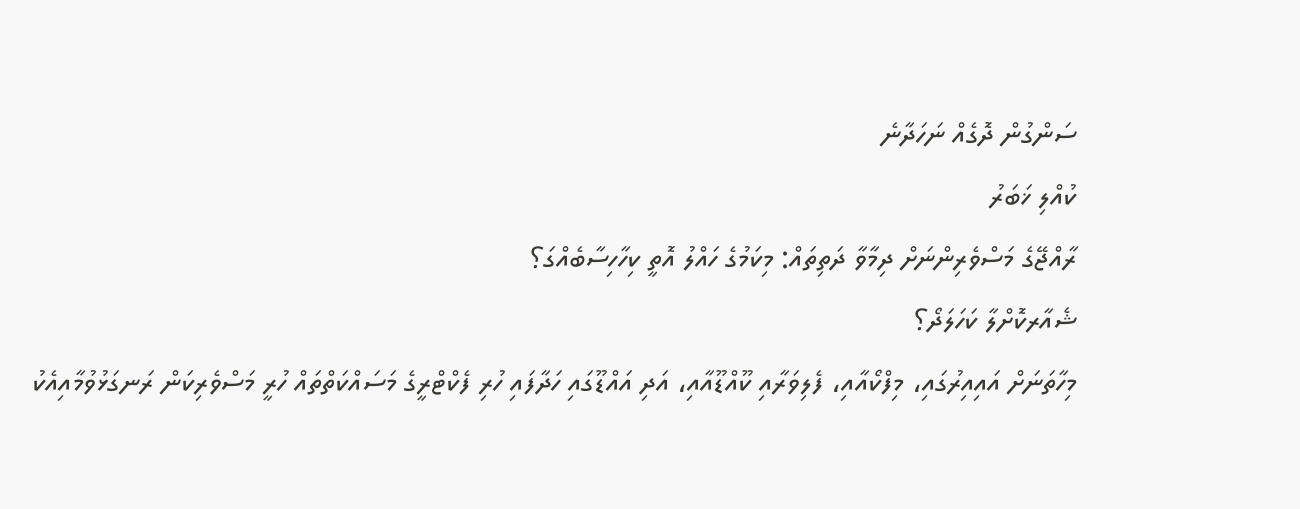ސަންގުން ދޮގެއް ނަހަދާނެ
ކުއްލި ޚަބަރު
ރާއްޖޭގެ މަސްވެރިންނަށް ދިމާވާ ދަތިތައް: މިކަމުގެ ހައްލު އޮތީ ކިހާހިސާބެއްގަ؟
ޝެއާރކޮށްލާ ކަހަލަދޯ؟
މިހާތަނަށް އައިއިރުގައި، މިފްކޯއާއި، ފެލިވަރާއި ކޫއްޑޫއާއި، އަދި އައްޑޫގައި ހަދާފައި ހުރި ފެކްޓްރީގެ މަސައްކަތްތައް ހުރީ މަސްވެރިކަން ރަނގަޅުވުމާއިއެކު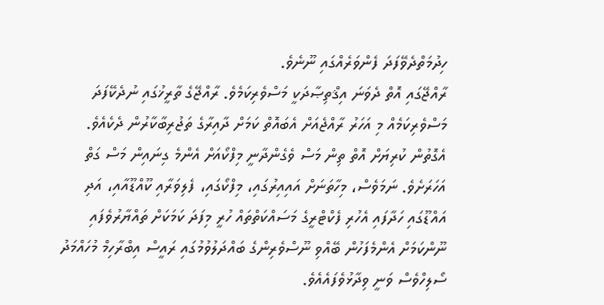ހިދުމަތްދެވޭފަދަ ފެންވަރެއްގައި ނޫނެވެ.
ރާއްޖޭގައި އޮތް ދެވަނަ އިޤްތިޞާދަކީ މަސްވެރިކަމެވެ. ރާއްޖޭގެ ތާރީޚުގައި ނުދެކޭފަދަ މަސްވެރިކަމެއް މި އަހަރު ރާއްޖެއަށް އެބައޮތް ކަމަށް ދާއިރާގެ ތަޖުރިބާކާރުން ދެކެއެވެ. އެގޮތުން ކުރިޔަށް އޮތް ތިން މަސް ވެގެންދާނީ މިފްކޯއަށް އެންމެ ގިނައިން މަސް ގަތް އަހަރަށެވެ. ނަމަވެސް، މިހާތަނަށް އައިއިރުގައި، މިފްކޯގައި، ފެލިވަރާއި ކޫއްޑޫއާއި، އަދި އައްޑޫގައި ހަދާފައި އެހުރި ފެކްޓްރީގެ މަސައްކަތްތައް ހުރީ މިފަދަ ކަމަކަށް ތައްޔާރުވެފައި ނޫންކަމަށް އެންމެފަހުން ބޭއްވި ނޫސްވެރިންގެ ބައްދަލުވުމުގައި ރައީސް އިބްރާހިމް މުހައްމަދު ސޯލިހްވެސް ވަނީ ވިދާޅުވެފައެއެވެ.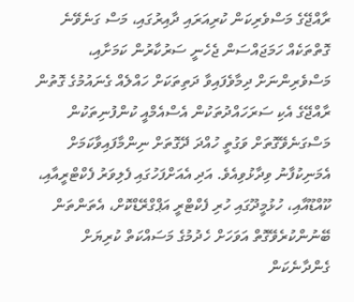ރާއްޖޭގެ މަސްވެރިކަން ކުރިއަރައި ދާއިރުގައި، މަސް ގަނެވޭނެ ގޮތްތަކެއް ހަމަޖައްސަން ޖެހެނީ ސަރުކާރުން ކަމަށާއި، މަސްވެރިންނަށް ދިމާވެފައިވާ ދަތިތަކަށް ހައްލެއް ގެނައުމުގެ ގޮތުން ރާއްޖޭގެ އެކި ސަރަހައްދުތަކުން އެސްއެމްއީ ކުންފުނިތަކުން މަސްގަނެވޭގޮތަށް ވަގުތީ ހުއްދަ ދޭގޮތަށް ނިންމާފައިވާކަމަށް އެމަނިކުފާނު ވިދާޅުވިއެވެ. އަދި އެއަށްފަހުގައި ފެލިވަރު ފެކްޓްރީއާއި، ކޫއްޑޫއާއި، ހުޅުމީދޫގައި ހުރި ފެކްޓްރީ އަޕްގްރޭޑްކޮށް، އެތަންތަން ބޭނުންކުރެވޭގޮތް އަވަހަށް ހެދުމުގެ މަސައްކަތް ކުރިޔަށް ގެންދާނެކަން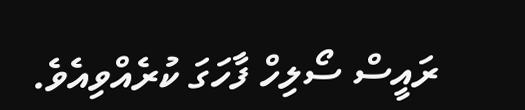ރައީސް ސޯލިހް ފާހަގަ ކުރެއްވިއެވެ.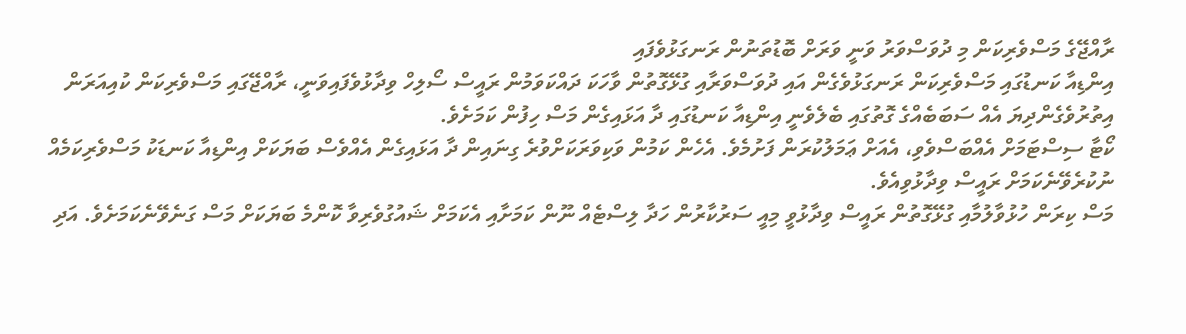ރާއްޖޭގެ މަސްވެރިކަން މި ދުވަސްވަރު ވަނީ ވަރަށް ބޮޑުތަނުން ރަނގަޅުވެފައި
އިންޑިއާ ކަނޑުގައި މަސްވެރިކަން ރަނގަޅުވެގެން އައި ދުވަސްވަރާއި ގުޅޭގޮތުން ވާހަކަ ދައްކަވަމުން ރައީސް ސޯލިހް ވިދާޅުވެފައިވަނީ، ރާއްޖޭގައި މަސްވެރިކަން ކުއިއަރަން އިތުރުވެގެންދިޔަ އެއް ސަބަބެއްގެ ގޮތުގައި ބެލެވެނީ އިންޑިއާ ކަނޑުގައި ދާ އަޅައިގެން މަސް ހިފުން ކަމަށެވެ.
ކޯޓާ ސިސްޓަމަށް އެއްބަސްވެވި، އެއަށް ޢަމަލުކުރަން ފަށުމެވެ. އެހެން ކަމުން ވަކިވަރަކަށްވުރެ ގިނައިން ދާ އަޅައިގެން އެއްވެސް ބަޔަކަށް އިންޑިއާ ކަނޑަކު މަސްވެރިކަމެއް ނުކުރެވޭނެކަމަށް ރައީސް ވިދާޅުވިއެވެ.
މަސް ކިރަން ހުޅުވާލުމާއި ގުޅޭގޮތުން ރައީސް ވިދާޅުވީ މިއީ ސަރުކާރުން ހަދާ ލިސްޓެއް ނޫން ކަމަށާއި އެކަމަށް ޝައުގުވެރިވާ ކޮންމެ ބަޔަކަށް މަސް ގަނެވޭނެކަމަށެވެ. އަދި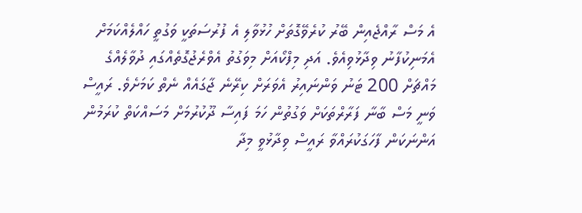އެ މަސް ރާއްޖެއިން ބޭރު ކުރެވޭގޮތަށް ހުޅުވާލި އެ ފުރުސަތަކީ ވަގުތީ ހައްލެއްކަމަށް އެމަނިކުފާނު ވިދާޅުވިއެވެ. އަދި މިފްކޯއަށް މިވަގުތު އެވްރެޖުގޮތެއްގައި ދުވާލެއްގެ މައްޗަށް 200 ޓަނު ވަންނައިރު އެވަރަށް ކިރޭނެ ޖާގައެއް ނެތް ކަމަށެވެ. ރައީސް ވަނީ މަސް ބާނާ ފަރާރްތަކަށް ވަގުތުން ހަމަ ފައިސާ ދޫކުރުމަށް މަސައްކަތް ކުރަމުން އަންނަކަން ފާހަގަކުރައްވާ ރައީސް ވިދާޅުވީ މިދާ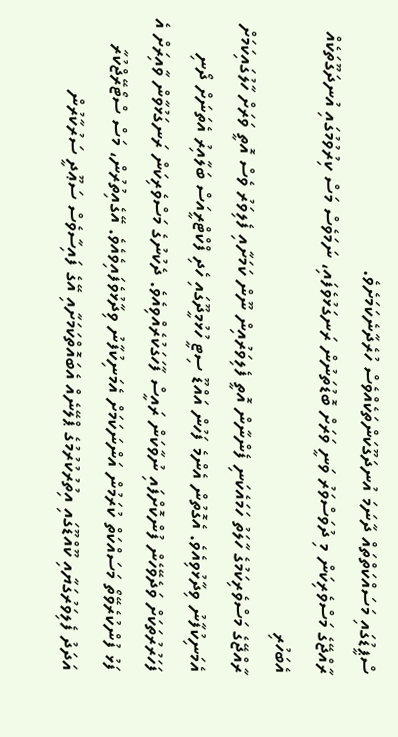ސްޕީޑުގައި މަސައްކަތްތައް ދާނަމަ އުނދަގޫކަންތަކެއްވެސް ހުރެދާނެކަމަށެވެ.
ރާއްޖޭގެ މަސްވެރިކަން މި ދުވަސްވަރު ވަނީ ވަރަށް ބޮޑުތަނުން ރަނގަޅުވެފައި، ނަމަވެސް މަސް ކިރުވުމުގައި އުނދަގޫތަކެއް އެބަހުރި
ރާއްޖޭގެ މަސްވެރިކަމުގެ ހާލަތު ހަމައެކަނި ފެންނާން އޮތީ ފެލިވަރުއިން ނޫން ކަމަށާއި ފެލިވަރު ވެސް އޮތީ ވަރަށް ހާލުގައިކަމަށް އެމަނިކުފާނު ވިދާޅުވިއެވެ. އެގޮތުން އެންމެ ފަހުން އައްޑޫ ސިޓީ ހުޅުމީދޫގައި ހެދި ފްކްޓްރީއަސް ބަލާއިރު އެތަނަށް ދޯނި ފަހަރުރުތަކަށް ވަދެވޭހެން ފުންކޮށްފައި ނުވާކަން ރައީސް ފާހަގަކުރެއްވިއެވެ. ދެކުނުގެ މަސްވެރިކަން ރަނގަޅުވާން ވާއިރަށް އެ ފަޅު ފުންކުރެވޭތޯ މަސައްކަތް ކުރަމުން އަންނަކަމަށް އެމަނިކުފާނު ވިދާޅުވެފައިވެއެވެ. އޭގެއިތުރުން، މަސް ސްޓޯރޭޖްކުރާ އަދަދު ފެލިވަރުގަޔާއި ކޫއްޑޫގައި އިތުރުކުރުމުގެ ޕްލޭނެއް އެބައޮތްކަމަށާއި އޭގެ ފައިސާވެސް ސަޢޫދީ ސަރުކާރުން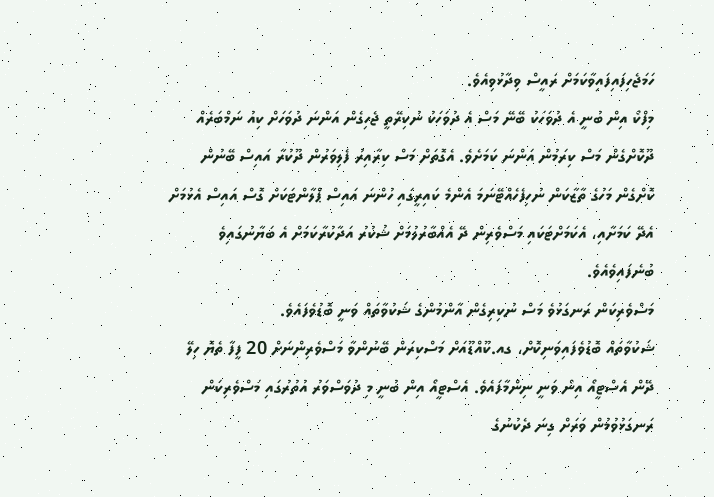ހަމަޖެހިފައިފައިވާކަމަށް ރައީސް ވިދާޅުވިއެވެ.
މިފްކޯ އިން ބުނީ އެ ދުވަހަކު ބޭނޭ މަސް އެ ދުވަހަކު ނުކިރޭތީ ޖެހިގެން އަންނަ ދުވަހަށް ކިއު ނަމްބަރެއް ދޫކޮށްގެން މަސް ކިރަމުން އަންނަ ކަމަށެވެ. އެގޮތަށް މަސް ކިރާއިރު ފެލިވަރުން ދޫކުރާ އައިސް ބޭނުން ކޮށްގެން މަހުގެ ތާޒާކަން ނުހިފެހެއްޓޭނަމަ އެންމެ ކައިރީގައި ހުންނަ އައިސް ޕްލާންޓަކަށް ގޮސް އައިސް އެޅުމަށް އެދޭ ކަމަށާއި، އެކަމަށްޓަކައި މަސްވެރިން ދޭ އެއްބާރުލުމަށް ޝުކުރު އަދާކުރާކަމަށް އެ ބަޔާނުގައިވެ ބުނެފައިވެއެވެ.
މަސްވެރިކަން ރަނގަޅުވެ މަސް ނުކިރިގެން އާންމުންގެ ޝަކުވާތައް ވަނީ ބޮޑުވެފައެވެ.
ޝަކުވާތައް ބޮޑުވެފައިވަނިކޮށް، ގއ.ކޫއްޑޫއަށް މަސްކިރަން ބޭނުންވާ މަސްވެރިންނަށް 20 ފީފާ ތެޔޮ ހިލޭ ދޭން އެސްޓީއޯ އިން ވަނީ ނިންމާފައެވެ. އެސްޓީއޯ އިން ބުނީ މި ދުވަސްވަރު އުތުރުގައި މަސްވެރިކަން ރަނގަޅުވުމުން ވަރަށް ގިނަ ދެކުނުގެ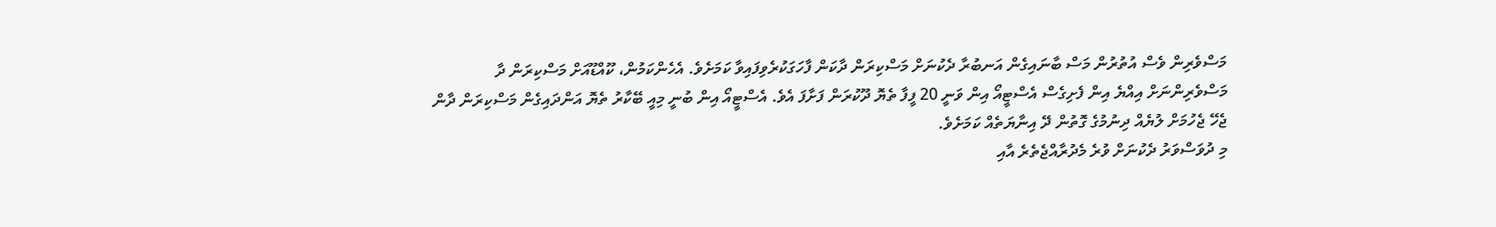މަސްވެރިން ވެސް އުތުރުން މަސް ބާނައިގެން އަނބުރާ ދެކުނަށް މަސްކިރަން ދާކަން ފާހަގަކުރެވިފައިވާ ކަމަށެވެ. އެހެންކަމުން، ކޫއްޑޫއަށް މަސްކިރަން ދާ މަސްވެރިންނަށް އިއްޔެ އިން ފެށިގެސް އެސްޓީއޯ އިން ވަނީ 20 ފީފާ ތެޔޮ ދޫކުރަން ފަށާފަ އެވެ. އެސްޓީއޯ އިން ބުނީ މިއީ ބޭކާރު ތެޔޮ އަންދައިގެން މަސްކިރަން ދާން ޖެހޭ ޖެހުމަށް ލުޔެއް ދިނުމުގެ ގޮތުން ދޭ އިނާޔަތެއް ކަމަށެވެ.
މި ދުވަސްވަރު ދެކުނަށް ވުރެ މެދުރާއްޖެތެރެ އާއި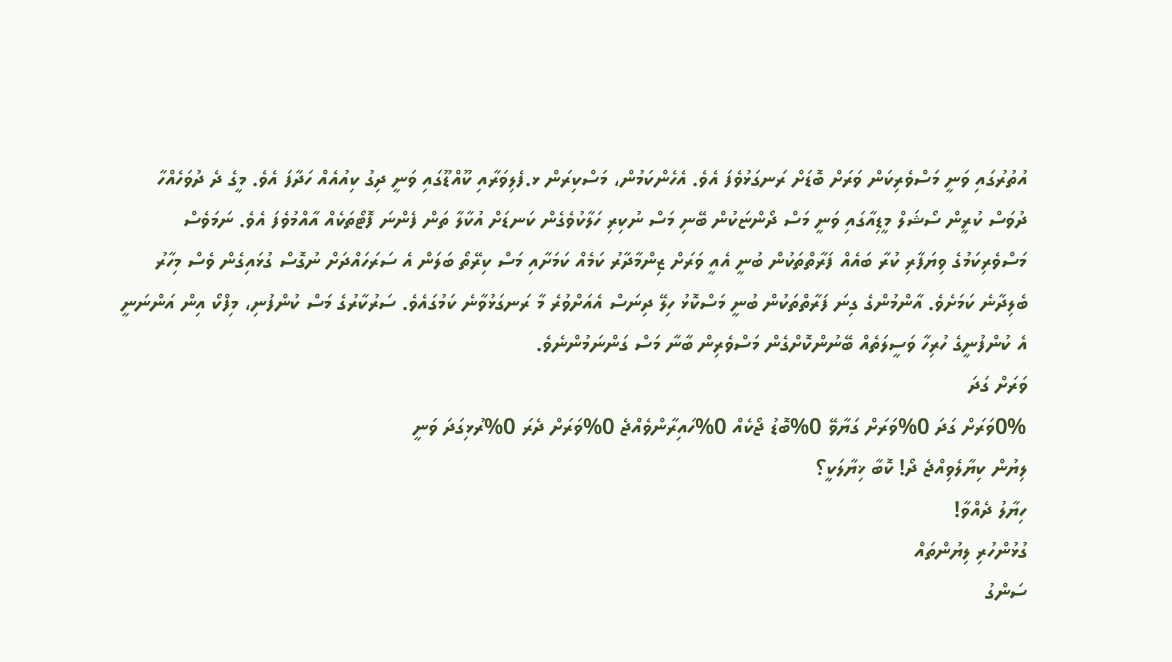އުތުރުގައި ވަނީ މަސްވެރިކަން ވަރަށް ބޮޑަށް ރަނގަޅުވެފަ އެވެ. އެހެންކަމުން، މަސްކިރަން ޅ.ފެލިވަރާއި ކޫއްޑޫގައި ވަނީ ދިގު ކިއުއެއް ހަދާފަ އެވެ. މީގެ ދެ ދުވަހެއްހާ ދުވަސް ކުރީން ސޯޝަލް މީޑިއާގައި ވަނީ މަސް ދޯންޏަކުން ބޭނި މަސް ނުކިރި ހަލާކުވެގެން ކަނޑަށް އުކާލާ ތަން ފެންނަ ފޮޓޯތަކެއް އާއްމުވެފަ އެވެ. ނަމަވެސް މަސްވެރިކަމުގެ ވިޔަފާރި ކުރާ ބައެއް ފަރާތްތަކުން ބުނީ އެއީ ވަރަށް ޒިންމާދާރު ކަމެއް ކަމަށާއި މަސް ކިރޭތޯ ބަލަން އެ ސަރަހައްދަށް ނުގޮސް ގުޅައިގެން ވެސް މިހާރު ބެލިދާނެ ކަމަށެވެ. އާންމުންގެ ގިނަ ފަރާތްތަކުން ބުނީ މަސްކޮޅު ހިލޭ ދިނަސް އެއަށްވުރެ މާ ރަނގަޅުވާނެ ކަމުގައެވެ. ސަރުކާރުގެ މަސް ކުންފުނި، މިފްކޯ އިން އަންނަނީ އެ ކުންފުނީގެ ހުރިހާ ވަސީލަތެއް ބޭނުންކޮށްގެން މަސްވެރިން ބާނާ މަސް ގަންނަމުންނެވެ.
ވަރަށް ގަދަ
0%ވަރަށް ގަދަ 0%ވަރަށް ގަޔާވޭ 0%ބޮޑު ޖޯކެއް 0%ހައިރާންވެއްޖެ 0%ވަރަށް ދެރަ 0%ރުޅިގަދަ ވަނީ
ލިޔުން ކިޔާލެވިއްޖެ ދޯ! ކޮބާ ޚިޔާލަކީ؟
ހިޔާލު ދެއްވާ!
ގުޅުންހުރި ލިޔުންތައް
ސަންގު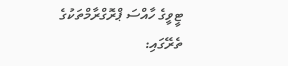ޓީވީގެ ހާއްސަ ޕްރޮގްރާމްތަކުގެ ތެރޭގައި: